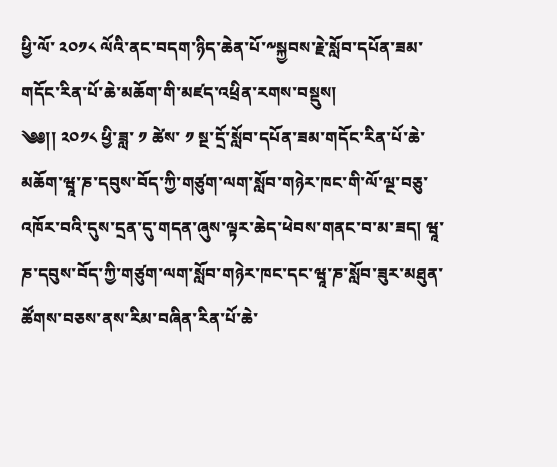ཕྱི་ལོ་ ༢༠༡༨ ལོའི་ནང་བདག་ཉིད་ཆེན་པོ་༸སྐྱབས་རྗེ་སློབ་དཔོན་ཟམ་གདོང་རིན་པོ་ཆེ་མཆོག་གི་མཛད་འཕྲིན་རགས་བསྡུས།
༄༅།། ༢༠༡༨ ཕྱི་ཟླ་ ༡ ཚེས་ ༡ སྔ་དྲོ་སློབ་དཔོན་ཟམ་གདོང་རིན་པོ་ཆེ་མཆོག་ཝཱ་ཎ་དབུས་བོད་ཀྱི་གཙུག་ལག་སློབ་གཉེར་ཁང་གི་ལོ་ལྔ་བཅུ་འཁོར་བའི་དུས་དྲན་དུ་གདན་ཞུས་ལྟར་ཆེད་ཕེབས་གནང་བ་མ་ཟད། ཝཱ་ཎ་དབུས་བོད་ཀྱི་གཙུག་ལག་སློབ་གཉེར་ཁང་དང་ཝཱ་ཎ་སློབ་ཟུར་མཐུན་ཚོགས་བཅས་ནས་རིམ་བཞིན་རིན་པོ་ཆེ་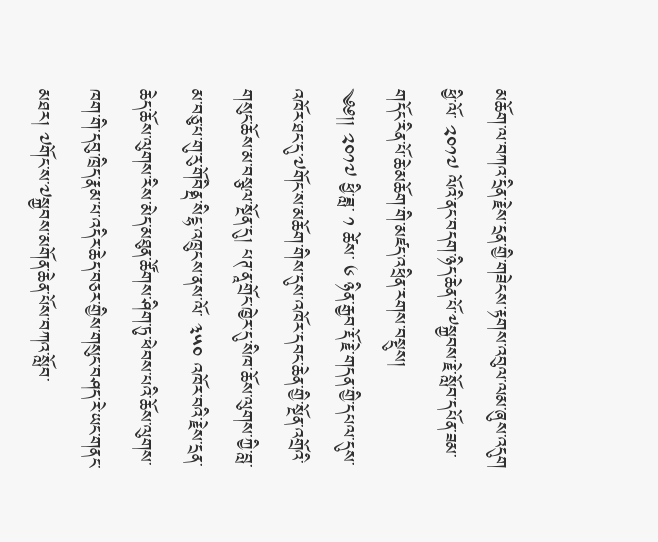མཆོག་ལ་བཀའ་དྲིན་རྗེས་དྲན་གྱི་གཟེངས་རྟགས་འབུལ་ལམ་ཞུས་འདུག
ཕྱི་ལོ་ ༢༠༡༧ ལོའི་ནང་བདག་ཉིད་ཆེན་པོ་༸སྐྱབས་རྗེ་སློབ་དཔོན་ཟམ་གདོང་རིན་པོ་ཆེ་མཆོག་གི་མཛད་འཕྲིན་རགས་བསྡུས།
༄༅།། ༢༠༡༧ ཕྱི་ཟླ་ ༡ ཚེས་ ༦ ཉིན་རྒྱབ་རྡོ་རྗེ་གདན་གྱི་དཔལ་དུས་འཁོར་ཐང་དུ་༧གོང་ས་མཆོག་གིས་དུས་འཁོར་དབང་ཆེན་གྱི་སྔོན་འགྲོའི་གསུང་ཆོས་མ་བསྩལ་སྔོན་དུ། པཊ་ནཱ་གྲོང་ཁྱེར་དུ་སིཁ་ཆོས་ལུགས་ཀྱི་བླ་མ་བཅུ་པ་གུ་རུ་གོབིནྡ་སིངྷ་འཁྲུངས་ནས་ལོ་ ༣༥༠ འཁོར་བའི་རྗེས་དྲན་ཆེད་ཆོས་ལུགས་རིས་མེད་མཐུན་ཚོགས་ཤིག་ཏུ་ཕེབས་པའི་ཆོས་ལུགས་ཁག་གི་དབུ་ཁྲིད་རྣམ་པ་འདིར་ཆེད་བཅར་གྱིས་གསུང་བཤད་རེ་ཡང་གནང་མཐར། ༧གོང་ས་༧སྐྱབས་མགོན་ཆེན་པོས་བཀའ་སློབ་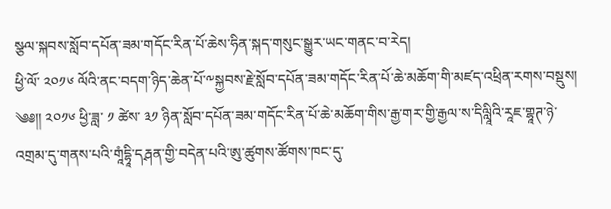སྩལ་སྐབས་སློབ་དཔོན་ཟམ་གདོང་རིན་པོ་ཆེས་ཧིན་སྐད་གསུང་སྒྱུར་ཡང་གནང་བ་རེད།
ཕྱི་ལོ་ ༢༠༡༦ ལོའི་ནང་བདག་ཉིད་ཆེན་པོ་༸སྐྱབས་རྗེ་སློབ་དཔོན་ཟམ་གདོང་རིན་པོ་ཆེ་མཆོག་གི་མཛད་འཕྲིན་རགས་བསྡུས།
༄༅།། ༢༠༡༦ ཕྱི་ཟླ་ ༡ ཚེས་ ༣༡ ཉིན་སློབ་དཔོན་ཟམ་གདོང་རིན་པོ་ཆེ་མཆོག་གིས་རྒྱ་གར་གྱི་རྒྱལ་ས་དིལླཱིའི་རཱཇ་གྷཱཊ་ཉེ་འགྲམ་དུ་གནས་པའི་གཱཾདྷཱི་དརྴན་གྱི་བདེན་པའི་ཨུ་ཚུགས་ཚོགས་ཁང་དུ་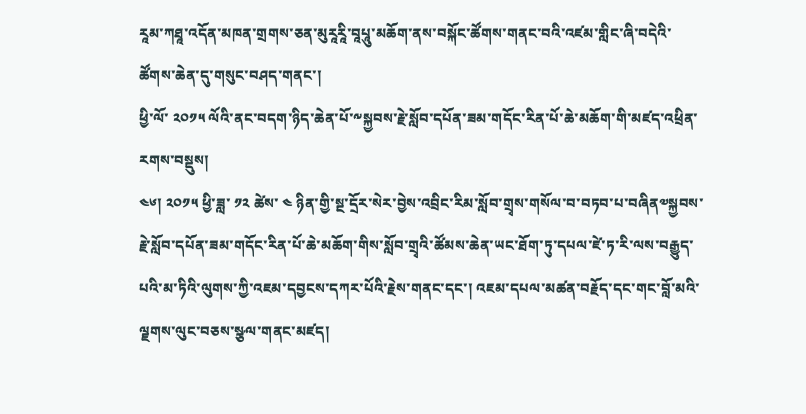རཱམ་ཀཐཱ་འདོན་མཁན་གྲགས་ཅན་མུརཱརཱི་བཱཔཱུ་མཆོག་ནས་བསྐོང་ཚོགས་གནང་བའི་འཛམ་གླིང་ཞི་བདེའི་ཚོགས་ཆེན་དུ་གསུང་བཤད་གནང་།
ཕྱི་ལོ་ ༢༠༡༥ ལོའི་ནང་བདག་ཉིད་ཆེན་པོ་༸སྐྱབས་རྗེ་སློབ་དཔོན་ཟམ་གདོང་རིན་པོ་ཆེ་མཆོག་གི་མཛད་འཕྲིན་རགས་བསྡུས།
༤༦། ༢༠༡༥ ཕྱི་ཟླ་ ༡༢ ཚེས་ ༤ ཉིན་གྱི་སྔ་དྲོར་སེར་བྱེས་འབྲིང་རིམ་སློབ་གྲྭས་གསོལ་བ་བཏབ་པ་བཞིན༧སྐྱབས་རྗེ་སློབ་དཔོན་ཟམ་གདོང་རིན་པོ་ཆེ་མཆོག་གིས་སློབ་གྲྭའི་ཚོམས་ཆེན་ཡང་ཐོག་ཏུ་དཔལ་ཛེ་ཏ་རི་ལས་བརྒྱུད་པའི་མ་ཏིའི་ལུགས་ཀྱི་འཇམ་དབྱངས་དཀར་པོའི་རྗེས་གནང་དང་། འཇམ་དཔལ་མཚན་བརྗོད་དང་གང་བློ་མའི་ལྗགས་ལུང་བཅས་སྩལ་གནང་མཛད།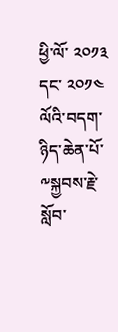ཕྱི་ལོ་ ༢༠༡༣ དང་ ༢༠༡༤ ལོའི་བདག་ཉིད་ཆེན་པོ་༸སྐྱབས་རྗེ་སློབ་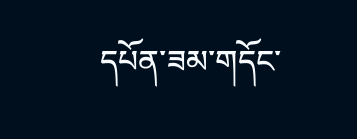དཔོན་ཟམ་གདོང་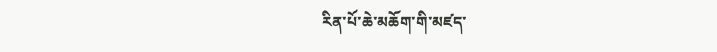རིན་པོ་ཆེ་མཆོག་གི་མཛད་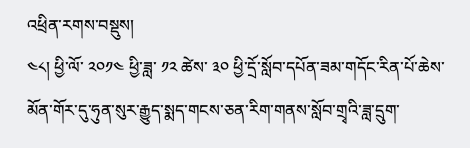འཕྲིན་རགས་བསྡུས།
༤༨། ཕྱི་ལོ་ ༢༠༡༤ ཕྱི་ཟླ་ ༡༢ ཚེས་ ༣༠ ཕྱི་དྲོ་སློབ་དཔོན་ཟམ་གདོང་རིན་པོ་ཆེས་མོན་གོར་དུ་ཧུན་སུར་རྒྱུད་སྨད་གངས་ཅན་རིག་གནས་སློབ་གྲྭའི་ཟླ་དྲུག་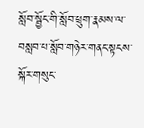སློབ་སྦྱོང་གི་སློབ་ཕྲུག་རྣམས་ལ་བསླབ་པ་སློབ་གཉེར་གནང་སྟངས་སྐོར་གསུང་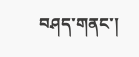བཤད་གནང་།